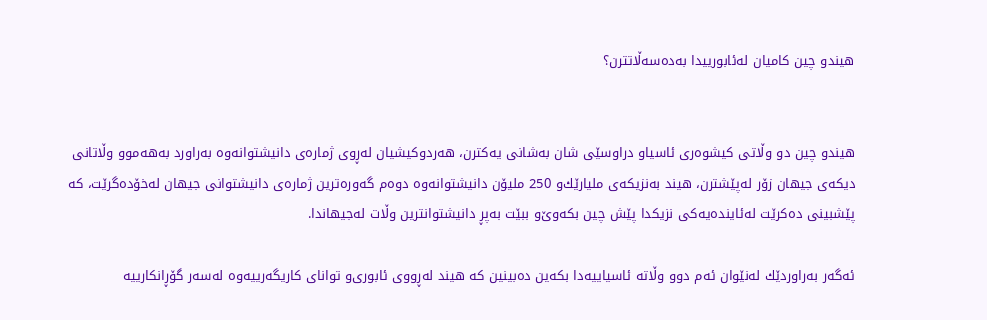هیند‌و چین كامیان له‌ئابورییدا به‌ده‌سه‌ڵاتترن؟


هیندو چین دو وڵاتى كیشوه‌رى ئاسیا‌و دراوسێى شان به‌شانى یه‌كترن، هه‌ردوكیشیان له‌ڕوى ژماره‌ى دانیشتوانه‌وه‌ به‌راورد به‌هه‌موو وڵاتانى دیكه‌ى جیهان زۆر له‌پێشترن، هیند به‌نزیكه‌ى ملیارێك‌و 250 ملیۆن دانیشتوانه‌وه‌ دوه‌م گه‌وره‌ترین ژماره‌ى دانیشتوانى جیهان له‌خۆده‌گرێت، كه‌ پێشبینى ده‌كرێت له‌ئاینده‌یه‌كى نزیكدا پێش چین بكه‌وێ‌و ببێت به‌پڕ دانیشتوانترین وڵات له‌جیهاندا.

ئه‌گه‌ر به‌راوردێك له‌نێوان ئه‌م دوو وڵاته‌ ئاسیاییه‌دا بكه‌ین ده‌بینین كه‌ هیند له‌ڕووى ئابورى‌و تواناى كاریگه‌رییه‌وه‌ له‌سه‌ر گۆڕانكارییه‌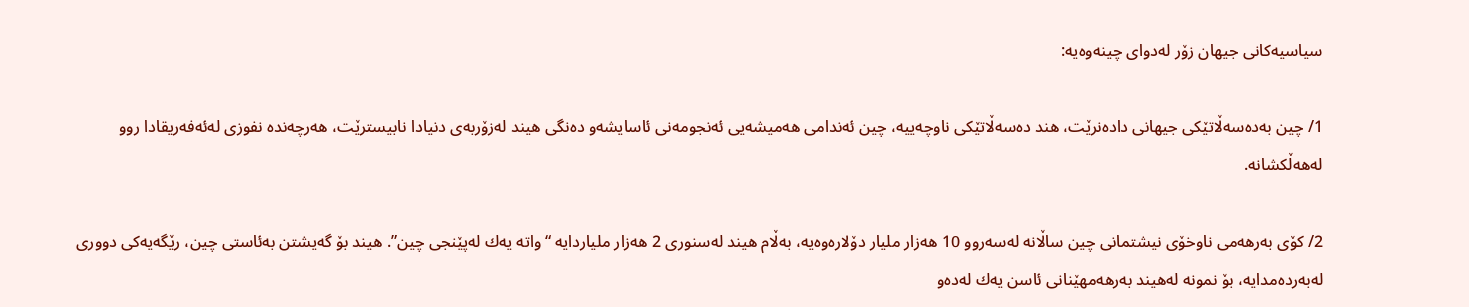سیاسیه‌كانى جیهان زۆر له‌دواى چینه‌وه‌یه‌:

1/ چین به‌ده‌سه‌ڵاتێكى جیهانى داده‌نرێت، هند ده‌سه‌ڵاتێكى ناوچه‌ییه‌، چین ئه‌ندامى هه‌میشه‌یى ئه‌نجومه‌نى ئاسایشه‌‌و ده‌نگى هیند له‌زۆربه‌ى دنیادا نابیسترێت، هه‌رچه‌نده‌ نفوزى له‌ئه‌فه‌ریقادا روو له‌هه‌ڵكشانه‌.

2/ كۆى به‌رهه‌مى ناوخۆى نیشتمانى چین ساڵانه‌ له‌سه‌روو 10 هه‌زار ملیار دۆلاره‌وه‌یه‌، به‌ڵام هیند له‌سنورى 2 هه‌زار ملیاردایه‌ “واته‌ یه‌ك له‌پێنجى چین”. هیند بۆ گه‌یشتن به‌ئاستى چین، رێگه‌یه‌كى دوورى له‌به‌رده‌مدایه‌، بۆ نمونه‌ له‌هیند به‌رهه‌مهێنانى ئاسن یه‌ك له‌ده‌و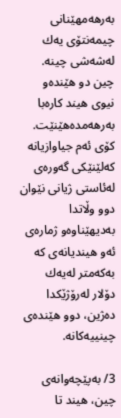به‌رهه‌مهێنانى چیمه‌نتۆى یه‌ك له‌شه‌شى چینه‌. چین دو هێنده‌و نیوى هیند كاره‌با به‌رهه‌مده‌هێنێت. كۆى ئه‌م جیاوازیانه‌ كه‌لێنێكى گه‌وره‌ى له‌ئاستى ژیانى نێوان دوو وڵاتدا به‌دیهێناوه‌و ژماره‌ى ئه‌و هیندیانه‌ى كه‌ به‌كه‌متر له‌یه‌ك دۆلار له‌رۆژێكدا ده‌ژین، دوو هێنده‌ى چینییه‌كانه‌.

3/ به‌پێچه‌وانه‌ى چین، هیند تا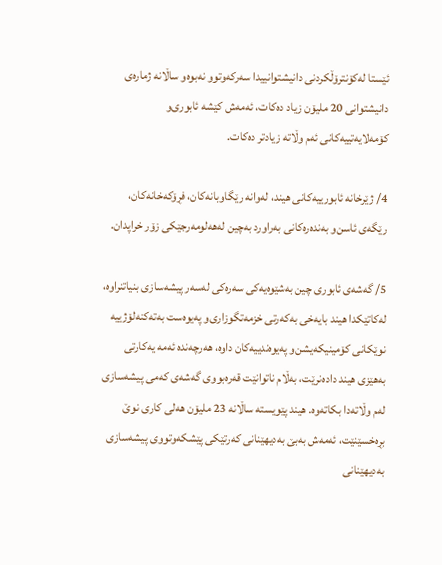ئێستا له‌كۆنترۆڵكردنى دانیشتوانییدا سه‌ركه‌وتوو نه‌بوه‌‌و ساڵانه‌ ژماره‌ى دانیشتوانى 20 ملیۆن زیاد ده‌كات، ئه‌مه‌ش كێشه‌ ئابورى‌و كۆمه‌لایه‌تییه‌كانى ئه‌م وڵاته‌ زیادتر ده‌كات.

4/ ژێرخانه‌ ئابورییه‌كانى هیند، له‌وانه‌ رێگاوبانه‌كان، فڕۆكه‌خانه‌كان، رێگه‌ى ئاسن‌و به‌نده‌ره‌كانى به‌راورد به‌چین له‌هه‌لومه‌رجێكى زۆر خراپدان.

5/ گه‌شه‌ى ئابورى چین به‌شێوه‌یه‌كى سه‌ره‌كى له‌سه‌ر پیشه‌سازى بنیاتنراوه‌، له‌كاتێكدا هیند بایه‌خى به‌كه‌رتى خزمه‌تگوزارى‌و په‌یوه‌ست به‌ته‌كنه‌لۆژییه‌ نوێكانى كۆمینیكه‌یشن‌و په‌یوه‌ندییه‌كان داوه‌، هه‌رچه‌نده‌ ئه‌مه‌ یه‌كارتى به‌هێزى هیند داده‌نرێت، به‌ڵام ناتوانێت قه‌ره‌بووى گه‌شه‌ى كه‌مى پیشه‌سازى له‌م وڵاته‌دا بكاته‌وه‌. هیند پێویسته‌ ساڵانه‌ 23 ملیۆن هه‌لى كارى نوێ بڕه‌خسێنێت، ئه‌مه‌ش به‌بێ به‌دیهێنانى كه‌رتێكى پێشكه‌وتووى پیشه‌سازى به‌دیهێنانى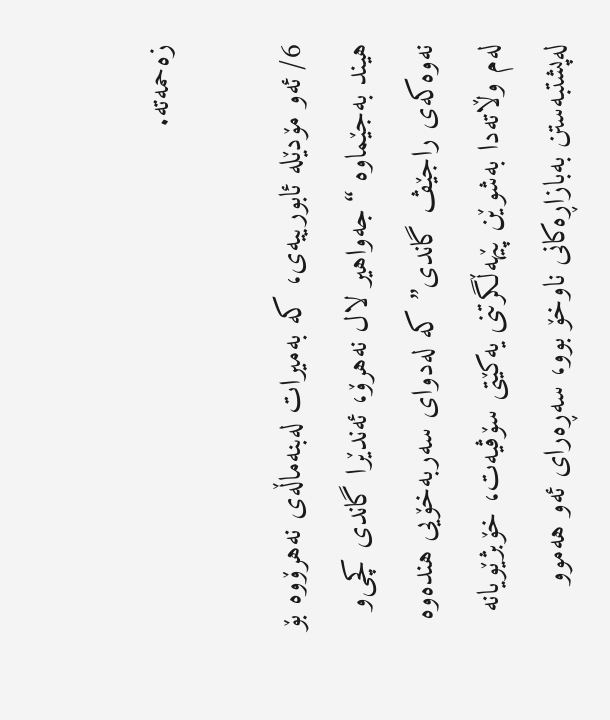زه‌حمه‌ته‌.

6/ ئه‌و مۆدێله‌ ئابورییه‌ی، كه‌ به‌میرات له‌بنه‌ماڵه‌ى نه‌هرۆوه‌ بۆ هیند به‌جێماوه‌ “جه‌واهیر لال نه‌هرۆ، ئه‌ندێرا گاندى كچى‌و نه‌وه‌كه‌ى راجێڤ گاندى” كه‌ له‌دواى سه‌ربه‌خۆیى هنده‌وه‌ له‌م وڵاته‌دا به‌شوێن پێهه‌ڵگرتنى یه‌كێتى سۆڤیه‌ت، خۆبژێویانه‌ له‌پشتبه‌ستن به‌بازاڕه‌كانى ناوخۆ بوو، سه‌ڕه‌راى ئه‌و هه‌موو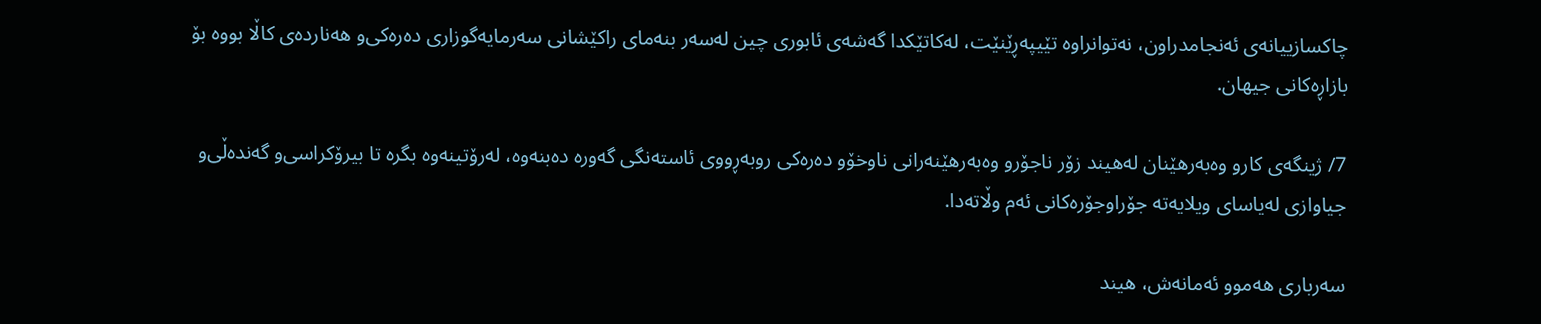چاكسازییانه‌ى ئه‌نجامدراون، نه‌توانراوه‌ تێیپه‌ڕێنێت، له‌كاتێكدا گه‌شه‌ى ئابورى چین له‌سه‌ر بنه‌ماى راكێشانى سه‌رمایه‌گوزارى ده‌ره‌كى‌و هه‌نارده‌ى كاڵا بووه‌ بۆ بازاڕه‌كانى جیهان.

7/ ژینگه‌ى كارو وه‌به‌رهێنان له‌هیند زۆر ناجۆرو وه‌به‌رهێنه‌رانى ناوخۆو ده‌ره‌كى روبه‌ڕووى ئاسته‌نگى گه‌وره‌ ده‌بنه‌وه‌، له‌رۆتینه‌وه‌ بگره‌ تا بیرۆكراسى‌و گه‌نده‌ڵى‌و جیاوازى له‌یاساى ویلایه‌ته‌ جۆراوجۆره‌كانى ئه‌م وڵاته‌دا.

سه‌ربارى هه‌موو ئه‌مانه‌ش، هیند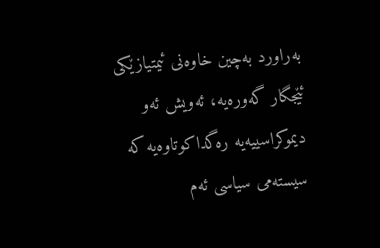به‌راورد به‌چین خاوه‌نى ئیمتیازێكى ئێجگار گه‌وره‌یه‌، ئه‌ویش ئه‌و دیموكراسییه‌یه‌ ره‌گداكوتاوه‌یه‌ كه‌ سیسته‌مى سیاسى ئه‌م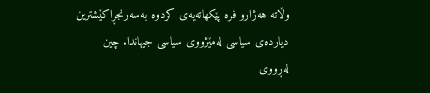وڵاته‌ هه‌ژار‌و فره‌ پێكهاته‌یه‌ى كردوه‌ به‌سه‌رنجڕاكێشترین دیارده‌ى سیاسى له‌مێژووى سیاسى جیهاندا. چین له‌ڕووى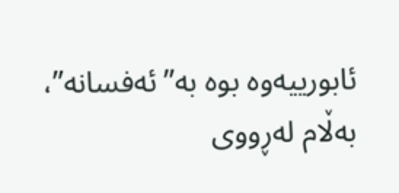ئابورییه‌وه‌ بوه‌ به‌”ئه‌فسانه‌”، به‌ڵام له‌ڕووى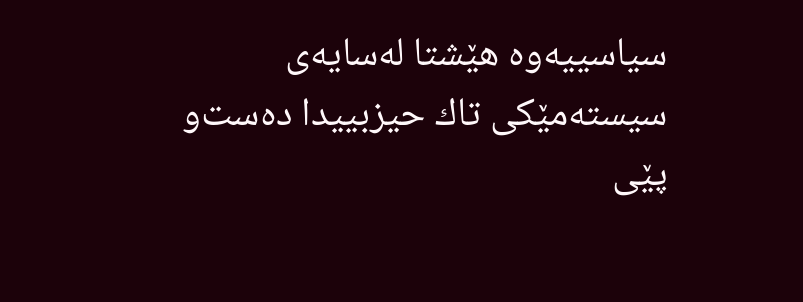سیاسییه‌وه‌ هێشتا له‌سایه‌ى سیسته‌مێكى تاك حیزبییدا ده‌ست‌و پێى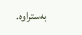به‌ستراوه‌.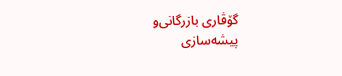گۆڤاری بازرگانی‌و پیشەسازی